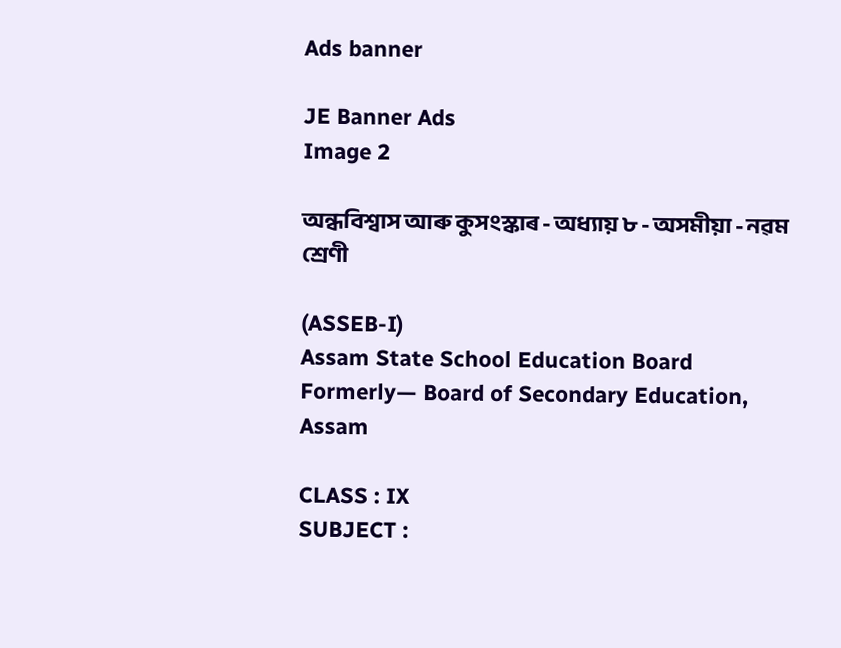Ads banner

JE Banner Ads
Image 2

অন্ধবিশ্বাস আৰু কুসংস্কাৰ - অধ্যায় ৮ - অসমীয়া - নৱম শ্ৰেণী

(ASSEB-I)
Assam State School Education Board
Formerly— Board of Secondary Education, Assam

CLASS : IX
SUBJECT :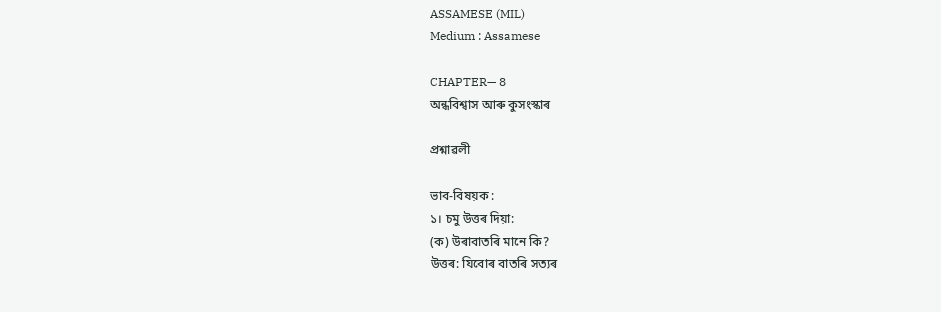ASSAMESE (MIL)
Medium : Assamese

CHAPTER— 8
অন্ধবিশ্বাস আৰু কুসংস্কাৰ

প্ৰশ্নাৱলী

ভাব-বিষয়ক :
১। চমু উত্তৰ দিয়া:
(ক) উৰাবাতৰি মানে কি?
উত্তৰ: যিবোৰ বাতৰি সত্যৰ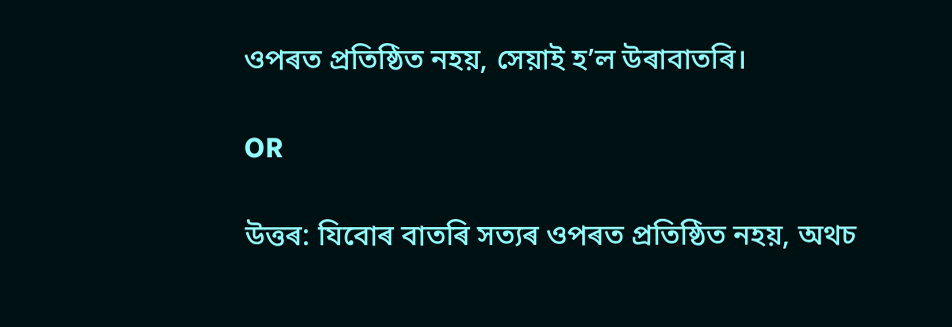ওপৰত প্ৰতিষ্ঠিত নহয়, সেয়াই হ’ল উৰাবাতৰি।

OR

উত্তৰ: যিবোৰ বাতৰি সত্যৰ ওপৰত প্ৰতিষ্ঠিত নহয়, অথচ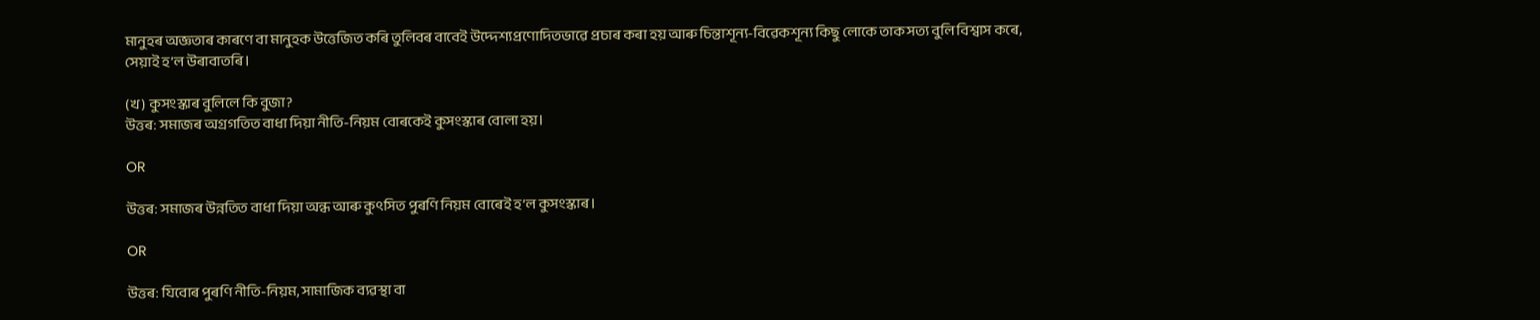মানুহৰ অজ্ঞতাৰ কাৰণে বা মানুহক উত্তেজিত কৰি তুলিবৰ বাবেই উদ্দেশ্যপ্ৰণোদিতভাৱে প্ৰচাৰ কৰা হয় আৰু চিন্তাশূন্য-বিৱেকশূন্য কিছু লোকে তাক সত্য বুলি বিশ্বাস কৰে, সেয়াই হ’ল উৰাবাতৰি।

(খ) কুসংস্কাৰ বুলিলে কি বুজা?
উত্তৰ: সমাজৰ অগ্ৰগতিত বাধা দিয়া নীতি-নিয়ম বোৰকেই কুসংস্কাৰ বোলা হয়।

OR

উত্তৰ: সমাজৰ উন্নতিত বাধা দিয়া অন্ধ আৰু কুৎসিত পুৰণি নিয়ম বোৰেই হ’ল কুসংস্কাৰ।

OR

উত্তৰ: যিবোৰ পুৰণি নীতি-নিয়ম, সামাজিক ব্যৱস্থা বা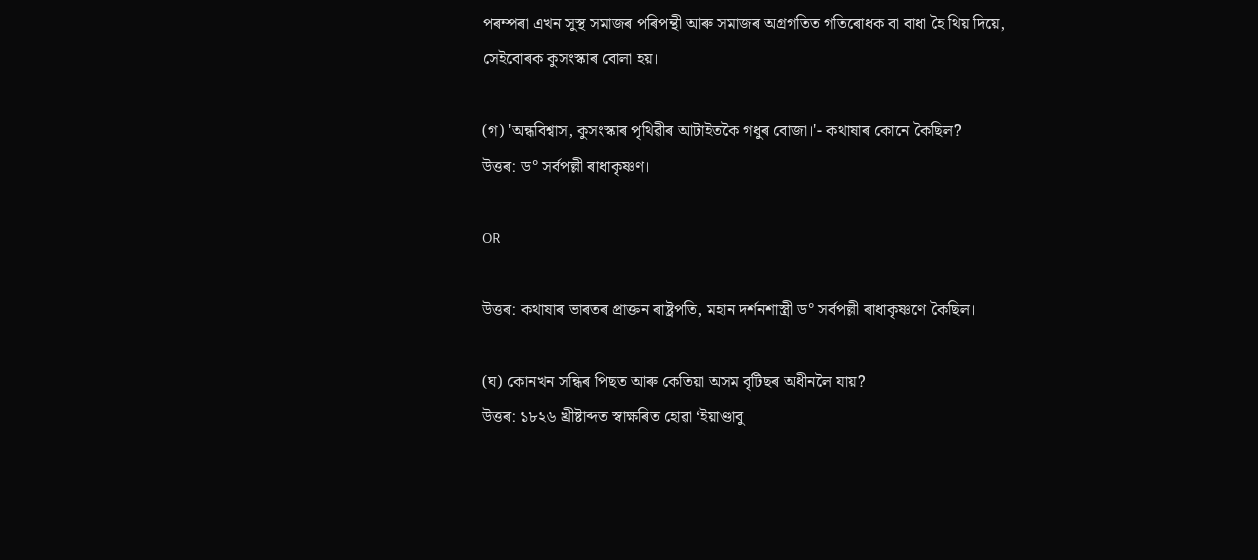পৰম্পৰা এখন সুস্থ সমাজৰ পৰিপন্থী আৰু সমাজৰ অগ্ৰগতিত গতিৰোধক বা বাধা হৈ থিয় দিয়ে, সেইবোৰক কুসংস্কাৰ বোলা হয়।

(গ) 'অন্ধবিশ্বাস, কুসংস্কাৰ পৃথিৱীৰ আটাইতকৈ গধুৰ বোজা।'- কথাষাৰ কোনে কৈছিল?
উত্তৰ: ড° সৰ্বপল্লী ৰাধাকৃষ্ণণ।

OR

উত্তৰ: কথাষাৰ ভাৰতৰ প্ৰাক্তন ৰাষ্ট্ৰপতি, মহান দৰ্শনশাস্ত্ৰী ড° সৰ্বপল্লী ৰাধাকৃষ্ণণে কৈছিল।

(ঘ) কোনখন সন্ধিৰ পিছত আৰু কেতিয়া অসম বৃটিছৰ অধীনলৈ যায়?
উত্তৰ: ১৮২৬ খ্ৰীষ্টাব্দত স্বাক্ষৰিত হোৱা ‘ইয়াণ্ডাবু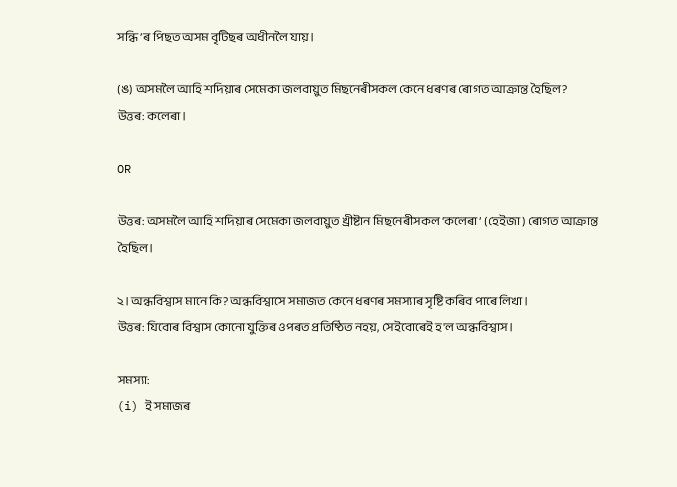সন্ধি’ৰ পিছত অসম বৃটিছৰ অধীনলৈ যায়।

(ঙ) অসমলৈ আহি শদিয়াৰ সেমেকা জলবায়ুত মিছনেৰীসকল কেনে ধৰণৰ ৰোগত আক্ৰান্ত হৈছিল?
উত্তৰ: কলেৰা।

OR

উত্তৰ: অসমলৈ আহি শদিয়াৰ সেমেকা জলবায়ুত খ্ৰীষ্টান মিছনেৰীসকল ‘কলেৰা’ (হেইজা) ৰোগত আক্ৰান্ত হৈছিল।

২। অন্ধবিশ্বাস মানে কি? অন্ধবিশ্বাসে সমাজত কেনে ধৰণৰ সমস্যাৰ সৃষ্টি কৰিব পাৰে লিখা।
উত্তৰ: যিবোৰ বিশ্বাস কোনো যুক্তিৰ ওপৰত প্ৰতিষ্ঠিত নহয়, সেইবোৰেই হ'ল অন্ধবিশ্বাস।

সমস্যা:
(i) ই সমাজৰ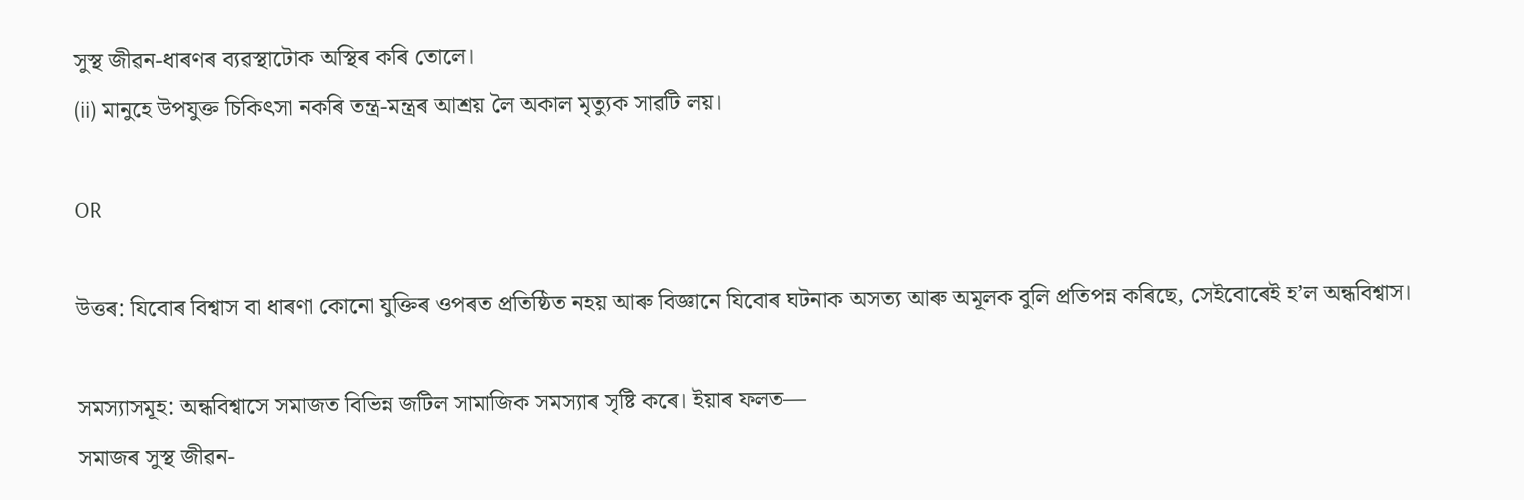সুস্থ জীৱন-ধাৰণৰ ব্যৱস্থাটোক অস্থিৰ কৰি তোলে।
(ii) মানুহে উপযুক্ত চিকিৎসা নকৰি তন্ত্ৰ-মন্ত্ৰৰ আশ্ৰয় লৈ অকাল মৃত্যুক সাৱটি লয়।

OR

উত্তৰ: যিবোৰ বিশ্বাস বা ধাৰণা কোনো যুক্তিৰ ওপৰত প্ৰতিষ্ঠিত নহয় আৰু বিজ্ঞানে যিবোৰ ঘটনাক অসত্য আৰু অমূলক বুলি প্ৰতিপন্ন কৰিছে, সেইবোৰেই হ’ল অন্ধবিশ্বাস।

সমস্যাসমূহ: অন্ধবিশ্বাসে সমাজত বিভিন্ন জটিল সামাজিক সমস্যাৰ সৃষ্টি কৰে। ইয়াৰ ফলত—
সমাজৰ সুস্থ জীৱন-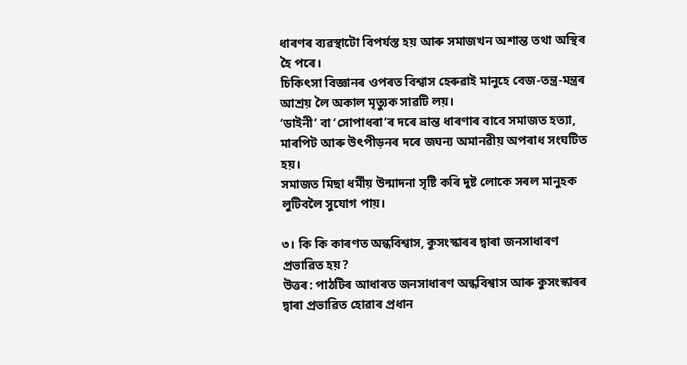ধাৰণৰ ব্যৱস্থাটো বিপৰ্যস্ত হয় আৰু সমাজখন অশান্ত তথা অস্থিৰ হৈ পৰে।
চিকিৎসা বিজ্ঞানৰ ওপৰত বিশ্বাস হেৰুৱাই মানুহে বেজ-তন্ত্ৰ-মন্ত্ৰৰ আশ্ৰয় লৈ অকাল মৃত্যুক সাৱটি লয়।
‘ডাইনী’ বা ‘সোপাধৰা’ৰ দৰে ভ্ৰান্ত ধাৰণাৰ বাবে সমাজত হত্যা, মাৰপিট আৰু উৎপীড়নৰ দৰে জঘন্য অমানৱীয় অপৰাধ সংঘটিত হয়।
সমাজত মিছা ধৰ্মীয় উন্মাদনা সৃষ্টি কৰি দুষ্ট লোকে সৰল মানুহক লুটিবলৈ সুযোগ পায়।

৩। কি কি কাৰণত অন্ধবিশ্বাস, কুসংস্কাৰৰ দ্বাৰা জনসাধাৰণ প্ৰভাৱিত হয়?
উত্তৰ: পাঠটিৰ আধাৰত জনসাধাৰণ অন্ধবিশ্বাস আৰু কুসংস্কাৰৰ দ্বাৰা প্ৰভাৱিত হোৱাৰ প্ৰধান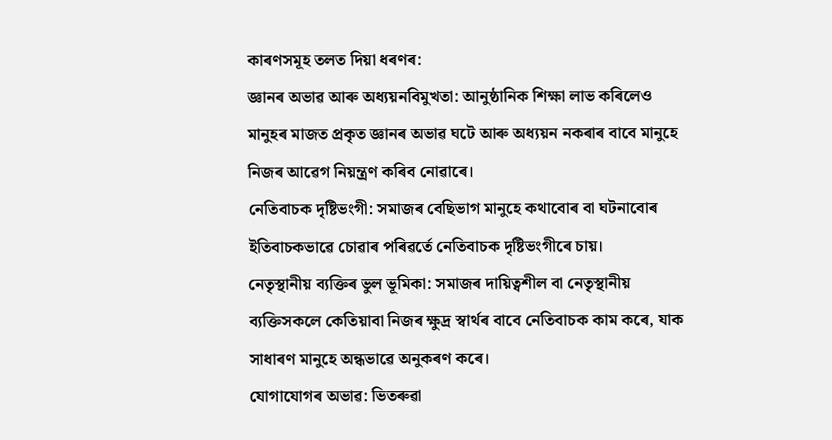কাৰণসমূহ তলত দিয়া ধৰণৰ:
জ্ঞানৰ অভাৱ আৰু অধ্যয়নবিমুখতা: আনুষ্ঠানিক শিক্ষা লাভ কৰিলেও মানুহৰ মাজত প্ৰকৃত জ্ঞানৰ অভাৱ ঘটে আৰু অধ্যয়ন নকৰাৰ বাবে মানুহে নিজৰ আৱেগ নিয়ন্ত্ৰণ কৰিব নোৱাৰে।
নেতিবাচক দৃষ্টিভংগী: সমাজৰ বেছিভাগ মানুহে কথাবোৰ বা ঘটনাবোৰ ইতিবাচকভাৱে চোৱাৰ পৰিৱৰ্তে নেতিবাচক দৃষ্টিভংগীৰে চায়।
নেতৃস্থানীয় ব্যক্তিৰ ভুল ভূমিকা: সমাজৰ দায়িত্বশীল বা নেতৃস্থানীয় ব্যক্তিসকলে কেতিয়াবা নিজৰ ক্ষুদ্ৰ স্বাৰ্থৰ বাবে নেতিবাচক কাম কৰে, যাক সাধাৰণ মানুহে অন্ধভাৱে অনুকৰণ কৰে।
যোগাযোগৰ অভাৱ: ভিতৰুৱা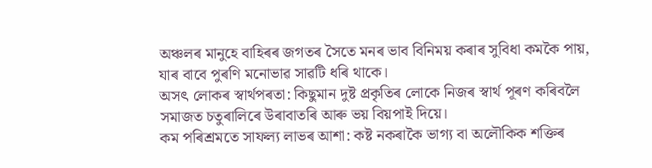অঞ্চলৰ মানুহে বাহিৰৰ জগতৰ সৈতে মনৰ ভাব বিনিময় কৰাৰ সুবিধা কমকৈ পায়, যাৰ বাবে পুৰণি মনোভাৱ সাৱটি ধৰি থাকে।
অসৎ লোকৰ স্বাৰ্থপৰতা: কিছুমান দুষ্ট প্ৰকৃতিৰ লোকে নিজৰ স্বাৰ্থ পূৰণ কৰিবলৈ সমাজত চতুৰালিৰে উৰাবাতৰি আৰু ভয় বিয়পাই দিয়ে।
কম পৰিশ্ৰমতে সাফল্য লাভৰ আশা: কষ্ট নকৰাকৈ ভাগ্য বা অলৌকিক শক্তিৰ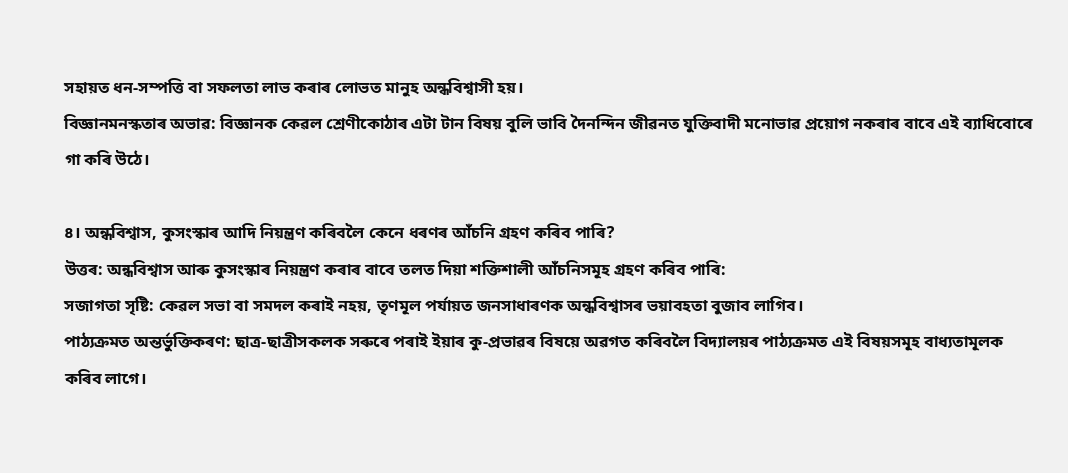সহায়ত ধন-সম্পত্তি বা সফলতা লাভ কৰাৰ লোভত মানুহ অন্ধবিশ্বাসী হয়।
বিজ্ঞানমনস্কতাৰ অভাৱ: বিজ্ঞানক কেৱল শ্ৰেণীকোঠাৰ এটা টান বিষয় বুলি ভাবি দৈনন্দিন জীৱনত যুক্তিবাদী মনোভাৱ প্ৰয়োগ নকৰাৰ বাবে এই ব্যাধিবোৰে গা কৰি উঠে।

৪। অন্ধবিশ্বাস, কুসংস্কাৰ আদি নিয়ন্ত্ৰণ কৰিবলৈ কেনে ধৰণৰ আঁচনি গ্ৰহণ কৰিব পাৰি?
উত্তৰ: অন্ধবিশ্বাস আৰু কুসংস্কাৰ নিয়ন্ত্ৰণ কৰাৰ বাবে তলত দিয়া শক্তিশালী আঁচনিসমূহ গ্ৰহণ কৰিব পাৰি:
সজাগতা সৃষ্টি: কেৱল সভা বা সমদল কৰাই নহয়, তৃণমূল পৰ্যায়ত জনসাধাৰণক অন্ধবিশ্বাসৰ ভয়াবহতা বুজাব লাগিব।
পাঠ্যক্ৰমত অন্তৰ্ভুক্তিকৰণ: ছাত্ৰ-ছাত্ৰীসকলক সৰুৰে পৰাই ইয়াৰ কু-প্ৰভাৱৰ বিষয়ে অৱগত কৰিবলৈ বিদ্যালয়ৰ পাঠ্যক্ৰমত এই বিষয়সমূহ বাধ্যতামূলক কৰিব লাগে।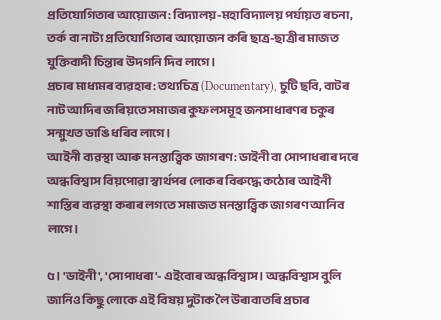প্ৰতিযোগিতাৰ আয়োজন: বিদ্যালয়-মহাবিদ্যালয় পৰ্যায়ত ৰচনা, তৰ্ক বা নাট্য প্ৰতিযোগিতাৰ আয়োজন কৰি ছাত্ৰ-ছাত্ৰীৰ মাজত যুক্তিবাদী চিন্তাৰ উদগনি দিব লাগে।
প্ৰচাৰ মাধ্যমৰ ব্যৱহাৰ: তথ্যচিত্ৰ (Documentary), চুটি ছবি, বাটৰ নাট আদিৰ জৰিয়তে সমাজৰ কুফলসমূহ জনসাধাৰণৰ চকুৰ সন্মুখত ডাঙি ধৰিব লাগে।
আইনী ব্যৱস্থা আৰু মনস্তাত্ত্বিক জাগৰণ: ডাইনী বা সোপাধৰাৰ দৰে অন্ধবিশ্বাস বিয়পোৱা স্বাৰ্থপৰ লোকৰ বিৰুদ্ধে কঠোৰ আইনী শাস্তিৰ ব্যৱস্থা কৰাৰ লগতে সমাজত মনস্তাত্ত্বিক জাগৰণ আনিব লাগে।

৫। 'ডাইনী', 'সোপাধৰা'- এইবোৰ অন্ধবিশ্বাস। অন্ধবিশ্বাস বুলি জানিও কিছু লোকে এই বিষয় দুটাক লৈ উৰাবাতৰি প্ৰচাৰ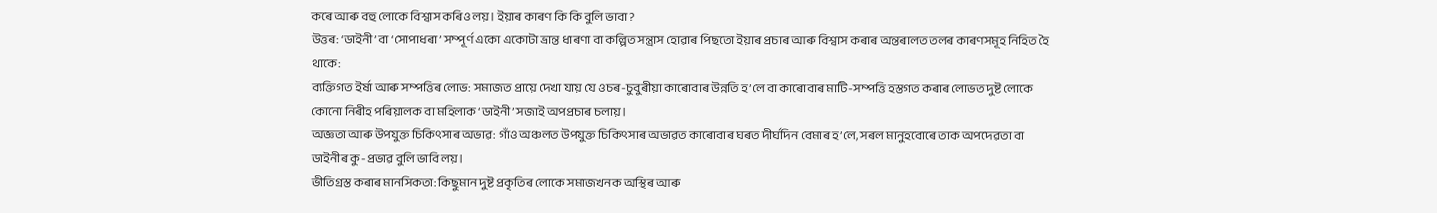কৰে আৰু বহু লোকে বিশ্বাস কৰিও লয়। ইয়াৰ কাৰণ কি কি বুলি ভাবা?
উত্তৰ: ‘ডাইনী’ বা ‘সোপাধৰা’ সম্পূৰ্ণ একো একোটা ভ্ৰান্ত ধাৰণা বা কল্পিত সন্ত্ৰাস হোৱাৰ পিছতো ইয়াৰ প্ৰচাৰ আৰু বিশ্বাস কৰাৰ অন্তৰালত তলৰ কাৰণসমূহ নিহিত হৈ থাকে:
ব্যক্তিগত ইৰ্ষা আৰু সম্পত্তিৰ লোভ: সমাজত প্ৰায়ে দেখা যায় যে ওচৰ-চুবুৰীয়া কাৰোবাৰ উন্নতি হ’লে বা কাৰোবাৰ মাটি-সম্পত্তি হস্তগত কৰাৰ লোভত দুষ্ট লোকে কোনো নিৰীহ পৰিয়ালক বা মহিলাক ‘ডাইনী’ সজাই অপপ্ৰচাৰ চলায়।
অজ্ঞতা আৰু উপযুক্ত চিকিৎসাৰ অভাৱ: গাঁও অঞ্চলত উপযুক্ত চিকিৎসাৰ অভাৱত কাৰোবাৰ ঘৰত দীৰ্ঘদিন বেমাৰ হ’লে, সৰল মানুহবোৰে তাক অপদেৱতা বা ডাইনীৰ কু-প্ৰভাৱ বুলি ভাবি লয়।
ভীতিগ্ৰস্ত কৰাৰ মানসিকতা: কিছুমান দুষ্ট প্ৰকৃতিৰ লোকে সমাজখনক অস্থিৰ আৰু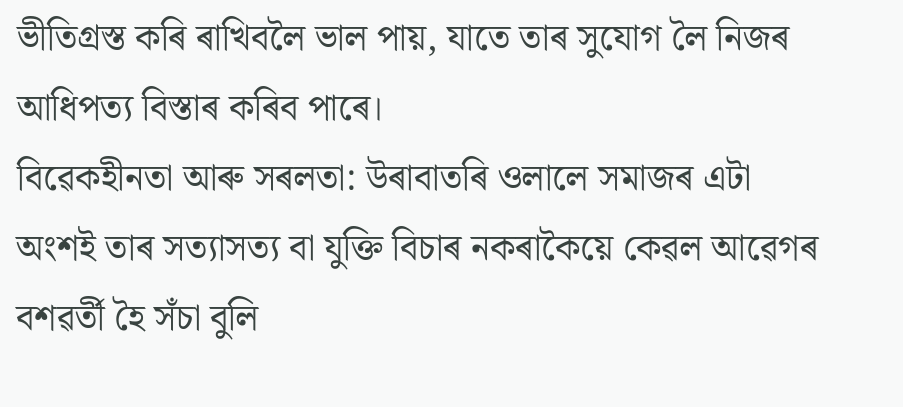ভীতিগ্ৰস্ত কৰি ৰাখিবলৈ ভাল পায়, যাতে তাৰ সুযোগ লৈ নিজৰ আধিপত্য বিস্তাৰ কৰিব পাৰে।
বিৱেকহীনতা আৰু সৰলতা: উৰাবাতৰি ওলালে সমাজৰ এটা অংশই তাৰ সত্যাসত্য বা যুক্তি বিচাৰ নকৰাকৈয়ে কেৱল আৱেগৰ বশৱৰ্তী হৈ সঁচা বুলি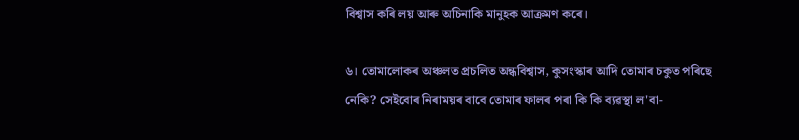বিশ্বাস কৰি লয় আৰু অচিনাকি মানুহক আক্ৰমণ কৰে।

৬। তোমালোকৰ অঞ্চলত প্ৰচলিত অন্ধবিশ্বাস, কুসংস্কাৰ আদি তোমাৰ চকুত পৰিছে নেকি? সেইবোৰ নিৰাময়ৰ বাবে তোমাৰ ফালৰ পৰা কি কি ব্যৱস্থা ল'বা-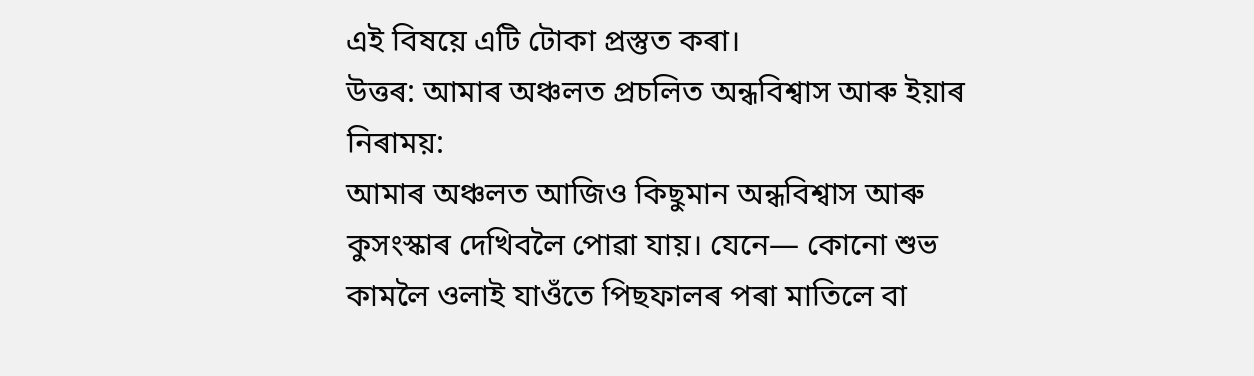এই বিষয়ে এটি টোকা প্ৰস্তুত কৰা।
উত্তৰ: আমাৰ অঞ্চলত প্ৰচলিত অন্ধবিশ্বাস আৰু ইয়াৰ নিৰাময়:
আমাৰ অঞ্চলত আজিও কিছুমান অন্ধবিশ্বাস আৰু কুসংস্কাৰ দেখিবলৈ পোৱা যায়। যেনে— কোনো শুভ কামলৈ ওলাই যাওঁতে পিছফালৰ পৰা মাতিলে বা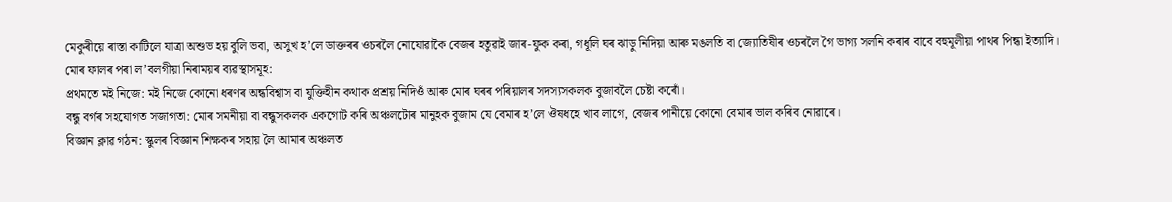মেকুৰীয়ে ৰাস্তা কাটিলে যাত্ৰা অশুভ হয় বুলি ভবা, অসুখ হ’লে ডাক্তৰৰ ওচৰলৈ নোযোৱাকৈ বেজৰ হতুৱাই জাৰ-ফুক কৰা, গধূলি ঘৰ ঝাড়ু নিদিয়া আৰু মঙলতি বা জ্যোতিষীৰ ওচৰলৈ গৈ ভাগ্য সলনি কৰাৰ বাবে বহুমূলীয়া পাথৰ পিন্ধা ইত্যাদি।
মোৰ ফালৰ পৰা ল’বলগীয়া নিৰাময়ৰ ব্যৱস্থাসমূহ:
প্ৰথমতে মই নিজে: মই নিজে কোনো ধৰণৰ অন্ধবিশ্বাস বা যুক্তিহীন কথাক প্ৰশ্ৰয় নিদিওঁ আৰু মোৰ ঘৰৰ পৰিয়ালৰ সদস্যসকলক বুজাবলৈ চেষ্টা কৰোঁ।
বন্ধু বৰ্গৰ সহযোগত সজাগতা: মোৰ সমনীয়া বা বন্ধুসকলক একগোট কৰি অঞ্চলটোৰ মানুহক বুজাম যে বেমাৰ হ’লে ঔষধহে খাব লাগে, বেজৰ পানীয়ে কোনো বেমাৰ ভাল কৰিব নোৱাৰে।
বিজ্ঞান ক্লাৱ গঠন: স্কুলৰ বিজ্ঞান শিক্ষকৰ সহায় লৈ আমাৰ অঞ্চলত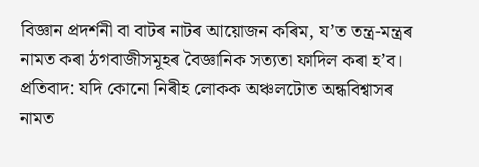বিজ্ঞান প্ৰদৰ্শনী বা বাটৰ নাটৰ আয়োজন কৰিম, য’ত তন্ত্ৰ-মন্ত্ৰৰ নামত কৰা ঠগবাজীসমূহৰ বৈজ্ঞানিক সত্যতা ফাদিল কৰা হ’ব।
প্ৰতিবাদ: যদি কোনো নিৰীহ লোকক অঞ্চলটোত অন্ধবিশ্বাসৰ নামত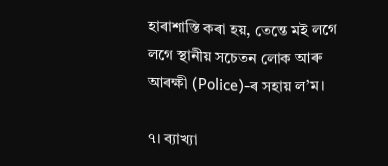হাৰাশাস্তি কৰা হয়, তেন্তে মই লগে লগে স্থানীয় সচেতন লোক আৰু আৰক্ষী (Police)-ৰ সহায় ল’ম।

৭। ব্যাখ্যা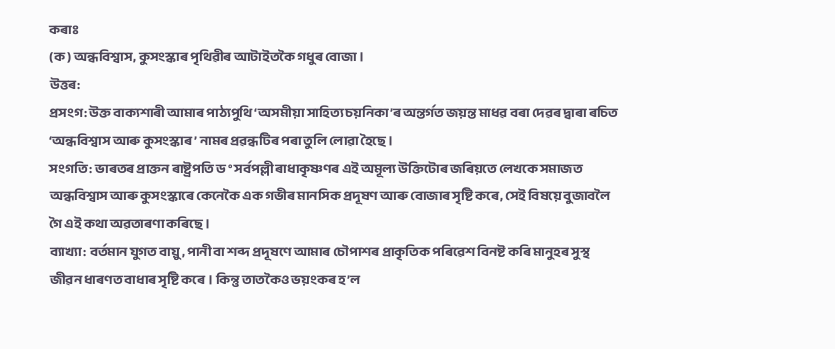কৰাঃ
(ক) অন্ধবিশ্বাস, কুসংস্কাৰ পৃথিৱীৰ আটাইতকৈ গধুৰ বোজা।
উত্তৰ:
প্ৰসংগ: উক্ত বাক্যশাৰী আমাৰ পাঠ্যপুথি ‘অসমীয়া সাহিত্য চয়নিকা’ৰ অন্তৰ্গত জয়ন্ত মাধৱ বৰা দেৱৰ দ্বাৰা ৰচিত ‘অন্ধবিশ্বাস আৰু কুসংস্কাৰ’ নামৰ প্ৰৱন্ধটিৰ পৰা তুলি লোৱা হৈছে।
সংগতি: ভাৰতৰ প্ৰাক্তন ৰাষ্ট্ৰপতি ড° সৰ্বপল্লী ৰাধাকৃষ্ণণৰ এই অমূল্য উক্তিটোৰ জৰিয়তে লেখকে সমাজত অন্ধবিশ্বাস আৰু কুসংস্কাৰে কেনেকৈ এক গভীৰ মানসিক প্ৰদূষণ আৰু বোজাৰ সৃষ্টি কৰে, সেই বিষয়ে বুজাবলৈ গৈ এই কথা অৱতাৰণা কৰিছে।
ব্যাখ্যা: বৰ্তমান যুগত বায়ু, পানী বা শব্দ প্ৰদূষণে আমাৰ চৌপাশৰ প্ৰাকৃতিক পৰিৱেশ বিনষ্ট কৰি মানুহৰ সুস্থ জীৱন ধাৰণত বাধাৰ সৃষ্টি কৰে। কিন্তু তাতকৈও ভয়ংকৰ হ’ল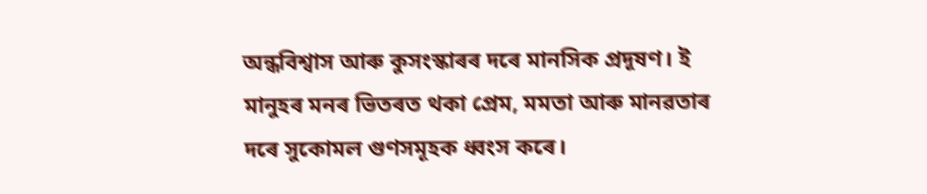অন্ধবিশ্বাস আৰু কুসংস্কাৰৰ দৰে মানসিক প্ৰদূষণ। ই মানুহৰ মনৰ ভিতৰত থকা প্ৰেম, মমতা আৰু মানৱতাৰ দৰে সুকোমল গুণসমূহক ধ্বংস কৰে।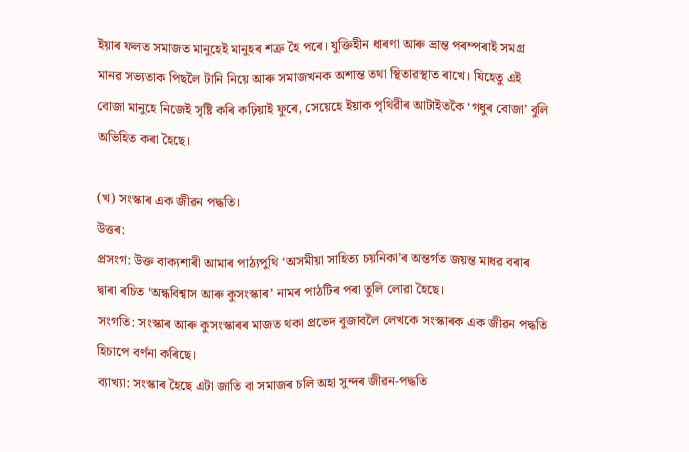ইয়াৰ ফলত সমাজত মানুহেই মানুহৰ শত্ৰু হৈ পৰে। যুক্তিহীন ধাৰণা আৰু ভ্ৰান্ত পৰম্পৰাই সমগ্ৰ মানৱ সভ্যতাক পিছলৈ টানি নিয়ে আৰু সমাজখনক অশান্ত তথা স্থিতাৱস্থাত ৰাখে। যিহেতু এই বোজা মানুহে নিজেই সৃষ্টি কৰি কঢ়িয়াই ফুৰে, সেয়েহে ইয়াক পৃথিৱীৰ আটাইতকৈ ‘গধুৰ বোজা’ বুলি অভিহিত কৰা হৈছে।

(খ) সংস্কাৰ এক জীৱন পদ্ধতি।
উত্তৰ:
প্ৰসংগ: উক্ত বাক্যশাৰী আমাৰ পাঠ্যপুথি ‘অসমীয়া সাহিত্য চয়নিকা’ৰ অন্তৰ্গত জয়ন্ত মাধৱ বৰাৰ দ্বাৰা ৰচিত ‘অন্ধবিশ্বাস আৰু কুসংস্কাৰ’ নামৰ পাঠটিৰ পৰা তুলি লোৱা হৈছে।
সংগতি: সংস্কাৰ আৰু কুসংস্কাৰৰ মাজত থকা প্ৰভেদ বুজাবলৈ লেখকে সংস্কাৰক এক জীৱন পদ্ধতি হিচাপে বৰ্ণনা কৰিছে।
ব্যাখ্যা: সংস্কাৰ হৈছে এটা জাতি বা সমাজৰ চলি অহা সুন্দৰ জীৱন-পদ্ধতি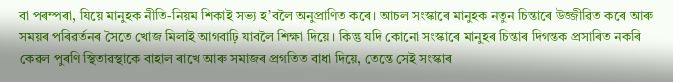বা পৰম্পৰা, যিয়ে মানুহক নীতি-নিয়ম শিকাই সভ্য হ’বলৈ অনুপ্ৰাণিত কৰে। আচল সংস্কাৰে মানুহক নতুন চিন্তাৰে উজ্জীৱিত কৰে আৰু সময়ৰ পৰিৱৰ্তনৰ সৈতে খোজ মিলাই আগবাঢ়ি যাবলৈ শিক্ষা দিয়ে। কিন্তু যদি কোনো সংস্কাৰে মানুহৰ চিন্তাৰ দিগন্তক প্ৰসাৰিত নকৰি কেৱল পুৰণি স্থিতাৱস্থাকে বাহাল ৰাখে আৰু সমাজৰ প্ৰগতিত বাধা দিয়ে, তেন্তে সেই সংস্কাৰ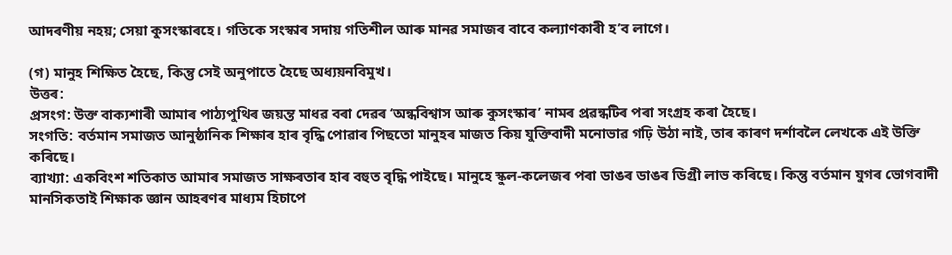আদৰণীয় নহয়; সেয়া কুসংস্কাৰহে। গতিকে সংস্কাৰ সদায় গতিশীল আৰু মানৱ সমাজৰ বাবে কল্যাণকাৰী হ’ব লাগে।

(গ) মানুহ শিক্ষিত হৈছে, কিন্তু সেই অনুপাতে হৈছে অধ্যয়নবিমুখ।
উত্তৰ:
প্ৰসংগ: উক্ত বাক্যশাৰী আমাৰ পাঠ্যপুথিৰ জয়ন্ত মাধৱ বৰা দেৱৰ ‘অন্ধবিশ্বাস আৰু কুসংস্কাৰ’ নামৰ প্ৰৱন্ধটিৰ পৰা সংগ্ৰহ কৰা হৈছে।
সংগতি: বৰ্তমান সমাজত আনুষ্ঠানিক শিক্ষাৰ হাৰ বৃদ্ধি পোৱাৰ পিছতো মানুহৰ মাজত কিয় যুক্তিবাদী মনোভাৱ গঢ়ি উঠা নাই, তাৰ কাৰণ দৰ্শাবলৈ লেখকে এই উক্তি কৰিছে।
ব্যাখ্যা: একবিংশ শতিকাত আমাৰ সমাজত সাক্ষৰতাৰ হাৰ বহুত বৃদ্ধি পাইছে। মানুহে স্কুল-কলেজৰ পৰা ডাঙৰ ডাঙৰ ডিগ্ৰী লাভ কৰিছে। কিন্তু বৰ্তমান যুগৰ ভোগবাদী মানসিকতাই শিক্ষাক জ্ঞান আহৰণৰ মাধ্যম হিচাপে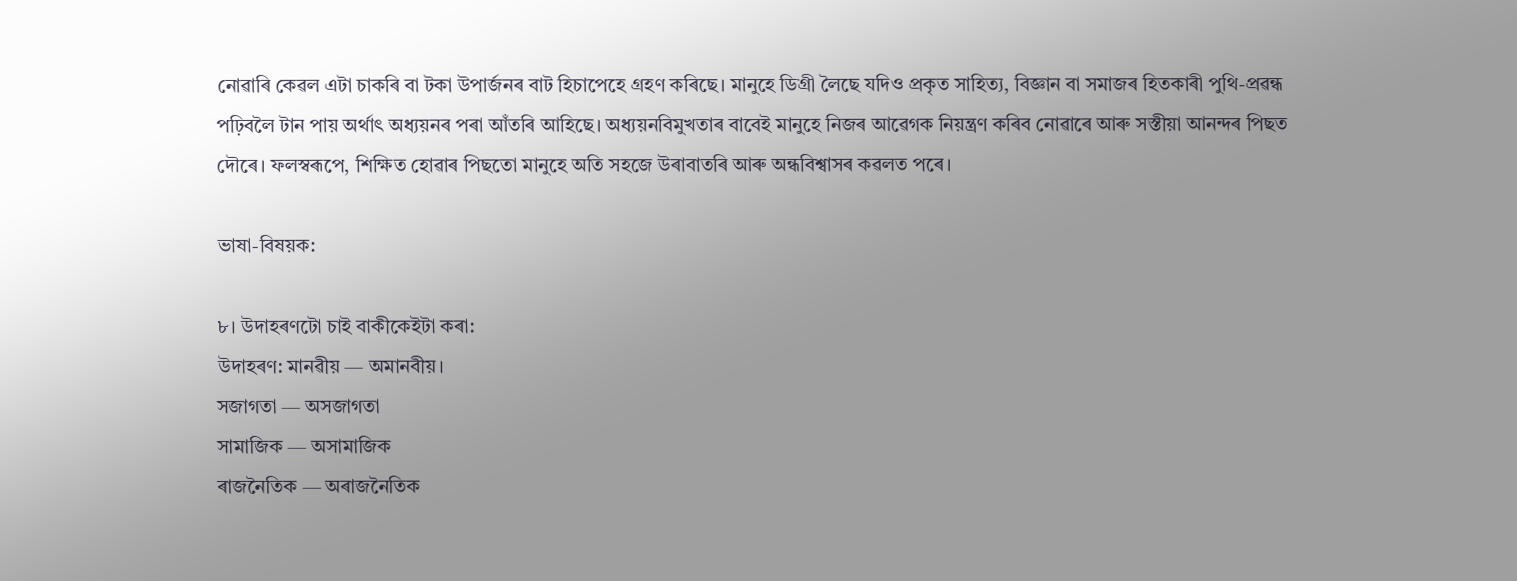নোৱাৰি কেৱল এটা চাকৰি বা টকা উপাৰ্জনৰ বাট হিচাপেহে গ্ৰহণ কৰিছে। মানুহে ডিগ্ৰী লৈছে যদিও প্ৰকৃত সাহিত্য, বিজ্ঞান বা সমাজৰ হিতকাৰী পুথি-প্ৰৱন্ধ পঢ়িবলৈ টান পায় অৰ্থাৎ অধ্যয়নৰ পৰা আঁতৰি আহিছে। অধ্যয়নবিমুখতাৰ বাবেই মানুহে নিজৰ আৱেগক নিয়ন্ত্ৰণ কৰিব নোৱাৰে আৰু সস্তীয়া আনন্দৰ পিছত দৌৰে। ফলস্বৰূপে, শিক্ষিত হোৱাৰ পিছতো মানুহে অতি সহজে উৰাবাতৰি আৰু অন্ধবিশ্বাসৰ কৱলত পৰে।

ভাষা-বিষয়ক:

৮। উদাহৰণটো চাই বাকীকেইটা কৰা:
উদাহৰণ: মানৱীয় — অমানবীয়।
সজাগতা — অসজাগতা
সামাজিক — অসামাজিক
ৰাজনৈতিক — অৰাজনৈতিক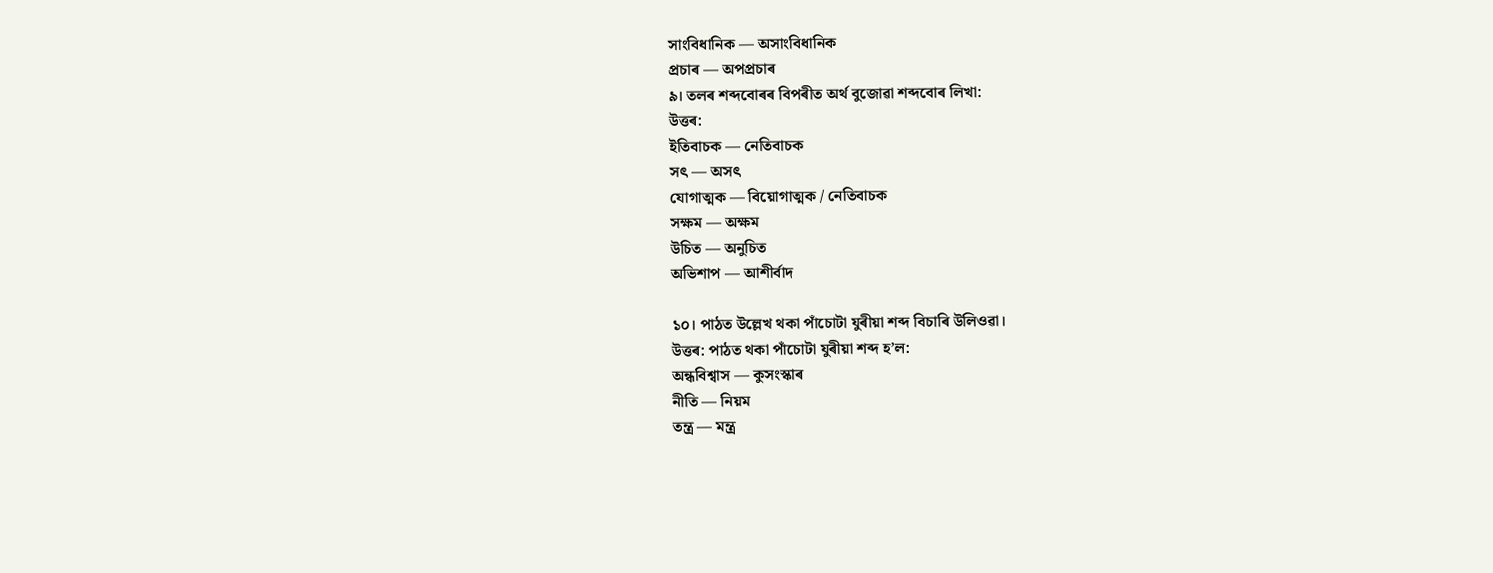সাংবিধানিক — অসাংবিধানিক
প্ৰচাৰ — অপপ্ৰচাৰ
৯। তলৰ শব্দবোৰৰ বিপৰীত অৰ্থ বুজোৱা শব্দবোৰ লিখা:
উত্তৰ:
ইতিবাচক — নেতিবাচক
সৎ — অসৎ
যোগাত্মক — বিয়োগাত্মক / নেতিবাচক
সক্ষম — অক্ষম
উচিত — অনুচিত
অভিশাপ — আশীৰ্বাদ

১০। পাঠত উল্লেখ থকা পাঁচোটা যুৰীয়া শব্দ বিচাৰি উলিওৱা।
উত্তৰ: পাঠত থকা পাঁচোটা যুৰীয়া শব্দ হ’ল:
অন্ধবিশ্বাস — কুসংস্কাৰ
নীতি — নিয়ম
তন্ত্ৰ — মন্ত্ৰ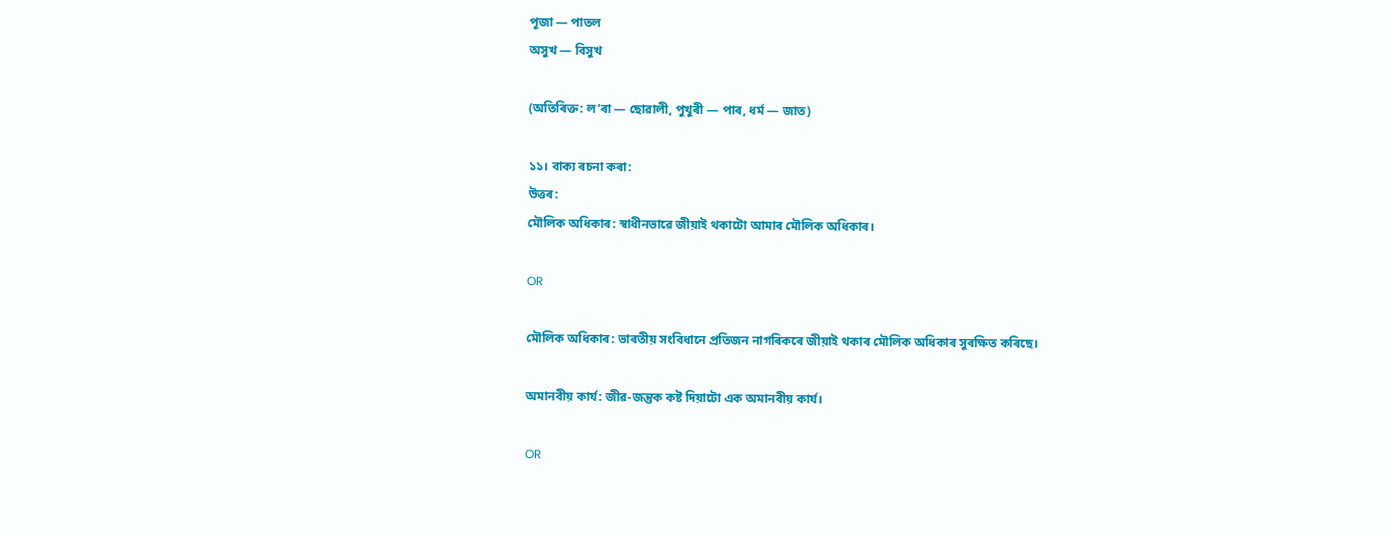পূজা — পাতল
অসুখ — বিসুখ

(অতিৰিক্ত: ল’ৰা — ছোৱালী, পুখুৰী — পাৰ, ধৰ্ম — জাত)

১১। বাক্য ৰচনা কৰা:
উত্তৰ:
মৌলিক অধিকাৰ: স্বাধীনভাৱে জীয়াই থকাটো আমাৰ মৌলিক অধিকাৰ।

OR

মৌলিক অধিকাৰ: ভাৰতীয় সংবিধানে প্ৰতিজন নাগৰিকৰে জীয়াই থকাৰ মৌলিক অধিকাৰ সুৰক্ষিত কৰিছে।

অমানবীয় কাৰ্য: জীৱ-জন্তুক কষ্ট দিয়াটো এক অমানবীয় কাৰ্য।

OR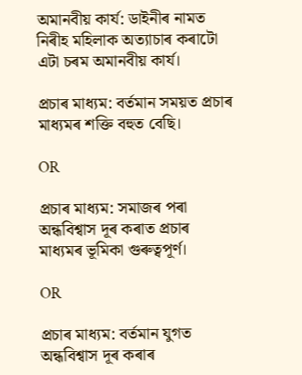অমানবীয় কাৰ্য: ডাইনীৰ নামত নিৰীহ মহিলাক অত্যাচাৰ কৰাটো এটা চৰম অমানবীয় কাৰ্য।

প্ৰচাৰ মাধ্যম: বৰ্তমান সময়ত প্ৰচাৰ মাধ্যমৰ শক্তি বহুত বেছি।

OR

প্ৰচাৰ মাধ্যম: সমাজৰ পৰা অন্ধবিশ্বাস দূৰ কৰাত প্ৰচাৰ মাধ্যমৰ ভূমিকা গুৰুত্বপূৰ্ণ।

OR

প্ৰচাৰ মাধ্যম: বৰ্তমান যুগত অন্ধবিশ্বাস দূৰ কৰাৰ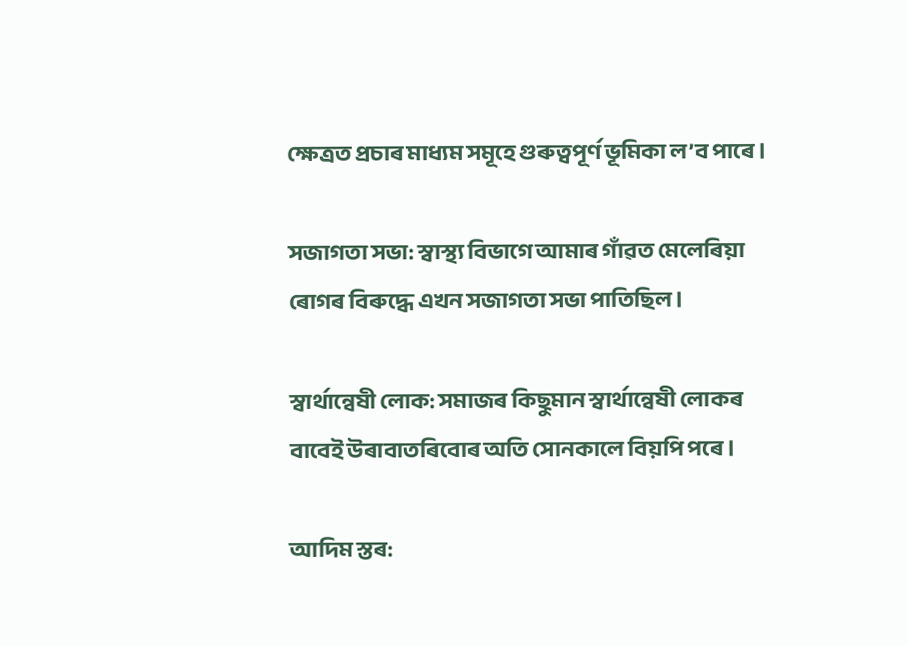ক্ষেত্ৰত প্ৰচাৰ মাধ্যম সমূহে গুৰুত্বপূৰ্ণ ভূমিকা ল’ব পাৰে।

সজাগতা সভা: স্বাস্থ্য বিভাগে আমাৰ গাঁৱত মেলেৰিয়া ৰোগৰ বিৰুদ্ধে এখন সজাগতা সভা পাতিছিল।

স্বাৰ্থান্বেষী লোক: সমাজৰ কিছুমান স্বাৰ্থান্বেষী লোকৰ বাবেই উৰাবাতৰিবোৰ অতি সোনকালে বিয়পি পৰে।

আদিম স্তৰ: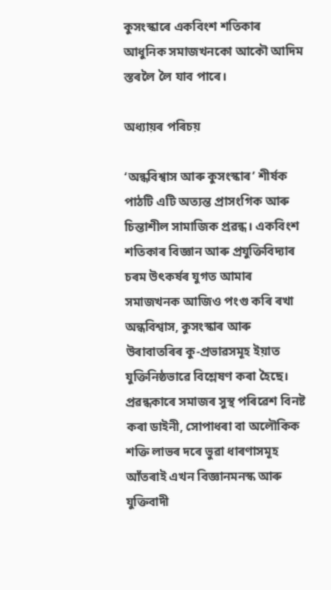কুসংস্কাৰে একবিংশ শতিকাৰ আধুনিক সমাজখনকো আকৌ আদিম স্তৰলৈ লৈ যাব পাৰে।

অধ্যায়ৰ পৰিচয়

‘অন্ধবিশ্বাস আৰু কুসংস্কাৰ’ শীৰ্ষক পাঠটি এটি অত্যন্ত প্ৰাসংগিক আৰু চিন্তাশীল সামাজিক প্ৰৱন্ধ। একবিংশ শতিকাৰ বিজ্ঞান আৰু প্ৰযুক্তিবিদ্যাৰ চৰম উৎকৰ্ষৰ যুগত আমাৰ সমাজখনক আজিও পংগু কৰি ৰখা অন্ধবিশ্বাস, কুসংস্কাৰ আৰু উৰাবাতৰিৰ কু-প্ৰভাৱসমূহ ইয়াত যুক্তিনিষ্ঠভাৱে বিশ্লেষণ কৰা হৈছে। প্ৰৱন্ধকাৰে সমাজৰ সুস্থ পৰিৱেশ বিনষ্ট কৰা ডাইনী, সোপাধৰা বা অলৌকিক শক্তি লাভৰ দৰে ভুৱা ধাৰণাসমূহ আঁতৰাই এখন বিজ্ঞানমনস্ক আৰু যুক্তিবাদী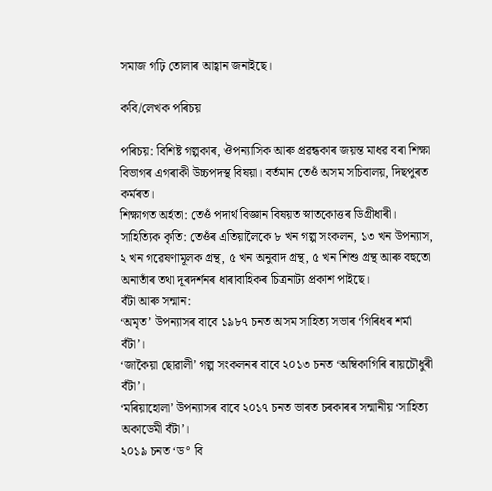সমাজ গঢ়ি তোলাৰ আহ্বান জনাইছে।

কবি/লেখক পৰিচয়

পৰিচয়: বিশিষ্ট গল্পকাৰ, ঔপন্যাসিক আৰু প্ৰৱন্ধকাৰ জয়ন্ত মাধৱ বৰা শিক্ষা বিভাগৰ এগৰাকী উচ্চপদস্থ বিষয়া। বৰ্তমান তেওঁ অসম সচিবালয়, দিছপুৰত কৰ্মৰত।
শিক্ষাগত অৰ্হতা: তেওঁ পদাৰ্থ বিজ্ঞান বিষয়ত স্নাতকোত্তৰ ডিগ্ৰীধাৰী।
সাহিত্যিক কৃতি: তেওঁৰ এতিয়ালৈকে ৮ খন গল্প সংকলন, ১৩ খন উপন্যাস, ২ খন গৱেষণামূলক গ্ৰন্থ, ৫ খন অনুবাদ গ্ৰন্থ, ৫ খন শিশু গ্ৰন্থ আৰু বহুতো অনাতাঁৰ তথা দূৰদৰ্শনৰ ধাৰাবাহিকৰ চিত্ৰনাট্য প্ৰকাশ পাইছে।
বঁটা আৰু সন্মান:
‘অমৃত’ উপন্যাসৰ বাবে ১৯৮৭ চনত অসম সাহিত্য সভাৰ ‘গিৰিধৰ শৰ্মা বঁটা’।
‘জাকৈয়া ছোৱালী’ গল্প সংকলনৰ বাবে ২০১৩ চনত ‘অম্বিকাগিৰি ৰায়চৌধুৰী বঁটা’।
‘মৰিয়াহোলা’ উপন্যাসৰ বাবে ২০১৭ চনত ভাৰত চৰকাৰৰ সন্মানীয় ‘সাহিত্য অকাডেমী বঁটা’।
২০১৯ চনত ‘ড° বি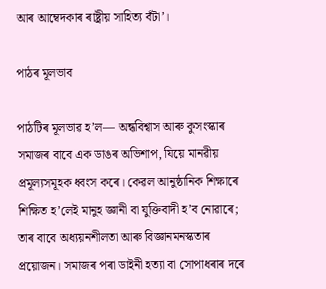আৰ আম্বেদকাৰ ৰাষ্ট্ৰীয় সাহিত্য বঁটা’।

পাঠৰ মূলভাব

পাঠটিৰ মূলভাৱ হ’ল— অন্ধবিশ্বাস আৰু কুসংস্কাৰ সমাজৰ বাবে এক ডাঙৰ অভিশাপ, যিয়ে মানৱীয় প্ৰমূল্যসমূহক ধ্বংস কৰে। কেৱল আনুষ্ঠানিক শিক্ষাৰে শিক্ষিত হ’লেই মানুহ জ্ঞানী বা যুক্তিবাদী হ’ব নোৱাৰে; তাৰ বাবে অধ্যয়নশীলতা আৰু বিজ্ঞানমনস্কতাৰ প্ৰয়োজন। সমাজৰ পৰা ডাইনী হত্যা বা সোপাধৰাৰ দৰে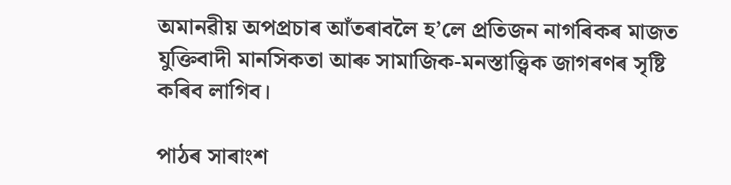অমানৱীয় অপপ্ৰচাৰ আঁতৰাবলৈ হ’লে প্ৰতিজন নাগৰিকৰ মাজত যুক্তিবাদী মানসিকতা আৰু সামাজিক-মনস্তাত্ত্বিক জাগৰণৰ সৃষ্টি কৰিব লাগিব।

পাঠৰ সাৰাংশ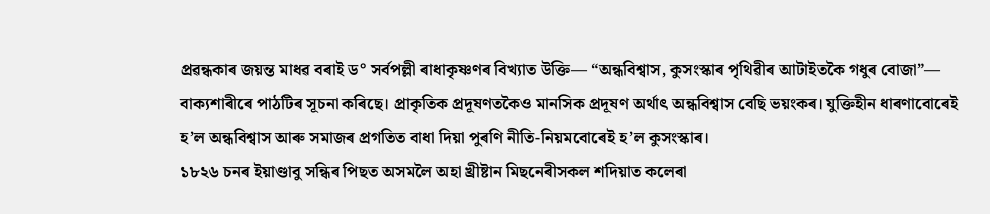প্ৰৱন্ধকাৰ জয়ন্ত মাধৱ বৰাই ড° সৰ্বপল্লী ৰাধাকৃষ্ণণৰ বিখ্যাত উক্তি— “অন্ধবিশ্বাস, কুসংস্কাৰ পৃথিৱীৰ আটাইতকৈ গধুৰ বোজা”— বাক্যশাৰীৰে পাঠটিৰ সূচনা কৰিছে। প্ৰাকৃতিক প্ৰদূষণতকৈও মানসিক প্ৰদূষণ অৰ্থাৎ অন্ধবিশ্বাস বেছি ভয়ংকৰ। যুক্তিহীন ধাৰণাবোৰেই হ’ল অন্ধবিশ্বাস আৰু সমাজৰ প্ৰগতিত বাধা দিয়া পুৰণি নীতি-নিয়মবোৰেই হ’ল কুসংস্কাৰ।
১৮২৬ চনৰ ইয়াণ্ডাবু সন্ধিৰ পিছত অসমলৈ অহা খ্ৰীষ্টান মিছনেৰীসকল শদিয়াত কলেৰা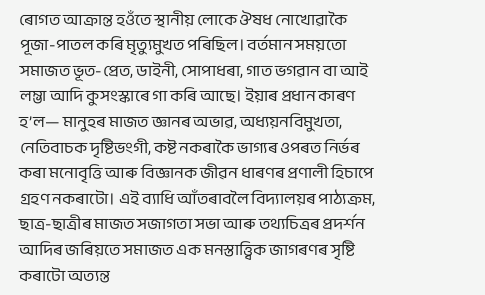ৰোগত আক্ৰান্ত হওঁতে স্থানীয় লোকে ঔষধ নোখোৱাকৈ পূজা-পাতল কৰি মৃত্যুমুখত পৰিছিল। বৰ্তমান সময়তো সমাজত ভূত-প্ৰেত, ডাইনী, সোপাধৰা, গাত ভগৱান বা আই লম্ভা আদি কুসংস্কাৰে গা কৰি আছে। ইয়াৰ প্ৰধান কাৰণ হ’ল— মানুহৰ মাজত জ্ঞানৰ অভাৱ, অধ্যয়নবিমুখতা, নেতিবাচক দৃষ্টিভংগী, কষ্ট নকৰাকৈ ভাগ্যৰ ওপৰত নিৰ্ভৰ কৰা মনোবৃত্তি আৰু বিজ্ঞানক জীৱন ধাৰণৰ প্ৰণালী হিচাপে গ্ৰহণ নকৰাটো। এই ব্যাধি আঁতৰাবলৈ বিদ্যালয়ৰ পাঠ্যক্ৰম, ছাত্ৰ-ছাত্ৰীৰ মাজত সজাগতা সভা আৰু তথ্যচিত্ৰৰ প্ৰদৰ্শন আদিৰ জৰিয়তে সমাজত এক মনস্তাত্ত্বিক জাগৰণৰ সৃষ্টি কৰাটো অত্যন্ত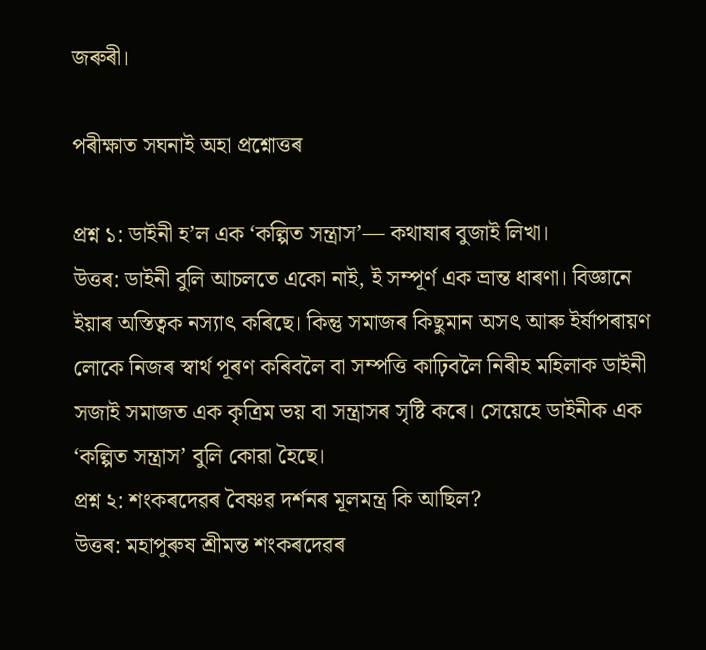জৰুৰী।

পৰীক্ষাত সঘনাই অহা প্রশ্নোত্তৰ

প্ৰশ্ন ১: ডাইনী হ’ল এক ‘কল্পিত সন্ত্ৰাস’— কথাষাৰ বুজাই লিখা।
উত্তৰ: ডাইনী বুলি আচলতে একো নাই, ই সম্পূৰ্ণ এক ভ্ৰান্ত ধাৰণা। বিজ্ঞানে ইয়াৰ অস্তিত্বক নস্যাৎ কৰিছে। কিন্তু সমাজৰ কিছুমান অসৎ আৰু ইৰ্ষাপৰায়ণ লোকে নিজৰ স্বাৰ্থ পূৰণ কৰিবলৈ বা সম্পত্তি কাঢ়িবলৈ নিৰীহ মহিলাক ডাইনী সজাই সমাজত এক কৃত্ৰিম ভয় বা সন্ত্ৰাসৰ সৃষ্টি কৰে। সেয়েহে ডাইনীক এক ‘কল্পিত সন্ত্ৰাস’ বুলি কোৱা হৈছে।
প্ৰশ্ন ২: শংকৰদেৱৰ বৈষ্ণৱ দৰ্শনৰ মূলমন্ত্ৰ কি আছিল?
উত্তৰ: মহাপুৰুষ শ্ৰীমন্ত শংকৰদেৱৰ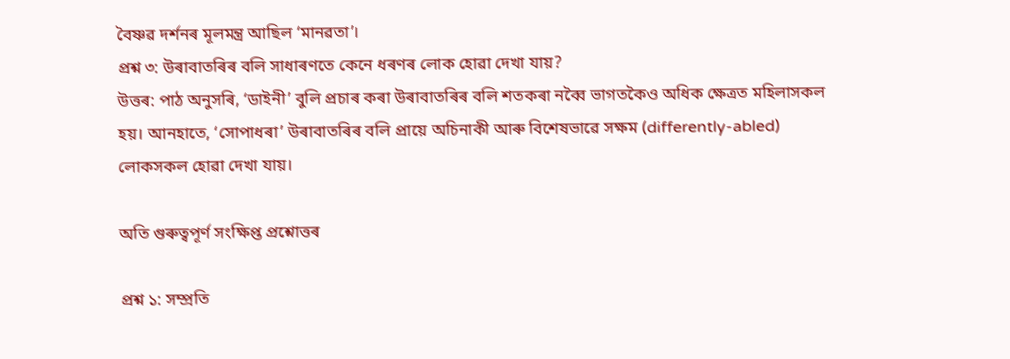বৈষ্ণৱ দৰ্শনৰ মূলমন্ত্ৰ আছিল ‘মানৱতা’।
প্ৰশ্ন ৩: উৰাবাতৰিৰ বলি সাধাৰণতে কেনে ধৰণৰ লোক হোৱা দেখা যায়?
উত্তৰ: পাঠ অনুসৰি, ‘ডাইনী’ বুলি প্ৰচাৰ কৰা উৰাবাতৰিৰ বলি শতকৰা নব্বৈ ভাগতকৈও অধিক ক্ষেত্ৰত মহিলাসকল হয়। আনহাতে, ‘সোপাধৰা’ উৰাবাতৰিৰ বলি প্ৰায়ে অচিনাকী আৰু বিশেষভাৱে সক্ষম (differently-abled) লোকসকল হোৱা দেখা যায়।

অতি গুৰুত্বপূৰ্ণ সংক্ষিপ্ত প্রশ্নোত্তৰ

প্ৰশ্ন ১: সম্প্ৰতি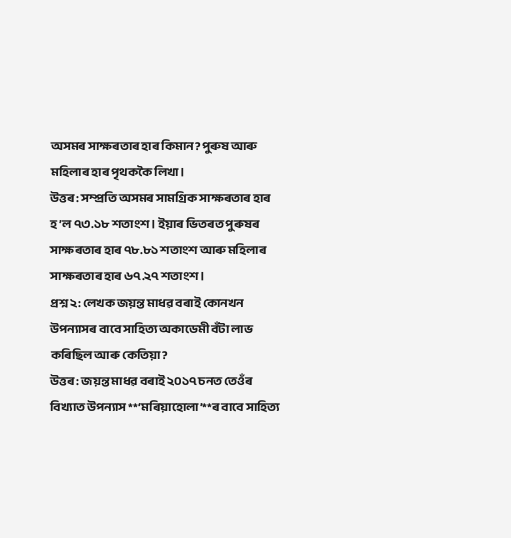অসমৰ সাক্ষৰতাৰ হাৰ কিমান? পুৰুষ আৰু মহিলাৰ হাৰ পৃথককৈ লিখা।
উত্তৰ: সম্প্ৰতি অসমৰ সামগ্ৰিক সাক্ষৰতাৰ হাৰ হ’ল ৭৩.১৮ শতাংশ। ইয়াৰ ভিতৰত পুৰুষৰ সাক্ষৰতাৰ হাৰ ৭৮.৮১ শতাংশ আৰু মহিলাৰ সাক্ষৰতাৰ হাৰ ৬৭.২৭ শতাংশ।
প্ৰশ্ন ২: লেখক জয়ন্ত মাধৱ বৰাই কোনখন উপন্যাসৰ বাবে সাহিত্য অকাডেমী বঁটা লাভ কৰিছিল আৰু কেতিয়া?
উত্তৰ: জয়ন্ত মাধৱ বৰাই ২০১৭ চনত তেওঁৰ বিখ্যাত উপন্যাস **‘মৰিয়াহোলা’**ৰ বাবে সাহিত্য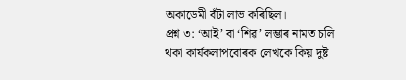অকাডেমী বঁটা লাভ কৰিছিল।
প্ৰশ্ন ৩: ‘আই’ বা ‘শিৱ’ লম্ভাৰ নামত চলি থকা কাৰ্যকলাপবোৰক লেখকে কিয় দুষ্ট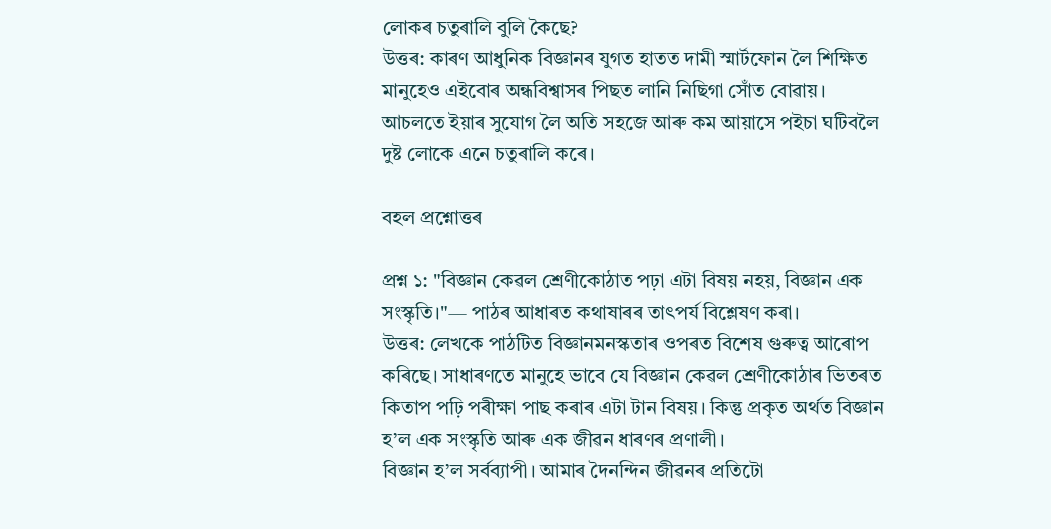লোকৰ চতুৰালি বুলি কৈছে?
উত্তৰ: কাৰণ আধুনিক বিজ্ঞানৰ যুগত হাতত দামী স্মাৰ্টফোন লৈ শিক্ষিত মানুহেও এইবোৰ অন্ধবিশ্বাসৰ পিছত লানি নিছিগা সোঁত বোৱায়। আচলতে ইয়াৰ সুযোগ লৈ অতি সহজে আৰু কম আয়াসে পইচা ঘটিবলৈ দুষ্ট লোকে এনে চতুৰালি কৰে।

বহল প্রশ্নোত্তৰ

প্ৰশ্ন ১: "বিজ্ঞান কেৱল শ্ৰেণীকোঠাত পঢ়া এটা বিষয় নহয়, বিজ্ঞান এক সংস্কৃতি।"— পাঠৰ আধাৰত কথাষাৰৰ তাৎপৰ্য বিশ্লেষণ কৰা।
উত্তৰ: লেখকে পাঠটিত বিজ্ঞানমনস্কতাৰ ওপৰত বিশেষ গুৰুত্ব আৰোপ কৰিছে। সাধাৰণতে মানুহে ভাবে যে বিজ্ঞান কেৱল শ্ৰেণীকোঠাৰ ভিতৰত কিতাপ পঢ়ি পৰীক্ষা পাছ কৰাৰ এটা টান বিষয়। কিন্তু প্ৰকৃত অৰ্থত বিজ্ঞান হ’ল এক সংস্কৃতি আৰু এক জীৱন ধাৰণৰ প্ৰণালী।
বিজ্ঞান হ’ল সৰ্বব্যাপী। আমাৰ দৈনন্দিন জীৱনৰ প্ৰতিটো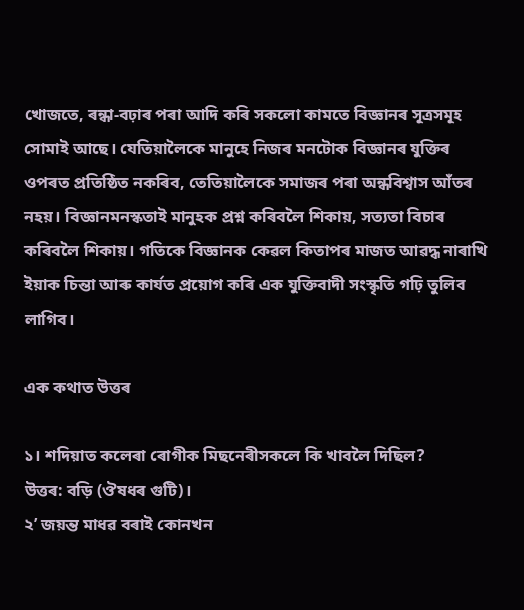খোজতে, ৰন্ধা-বঢ়াৰ পৰা আদি কৰি সকলো কামতে বিজ্ঞানৰ সূত্ৰসমূহ সোমাই আছে। যেতিয়ালৈকে মানুহে নিজৰ মনটোক বিজ্ঞানৰ যুক্তিৰ ওপৰত প্ৰতিষ্ঠিত নকৰিব, তেতিয়ালৈকে সমাজৰ পৰা অন্ধবিশ্বাস আঁতৰ নহয়। বিজ্ঞানমনস্কতাই মানুহক প্ৰশ্ন কৰিবলৈ শিকায়, সত্যতা বিচাৰ কৰিবলৈ শিকায়। গতিকে বিজ্ঞানক কেৱল কিতাপৰ মাজত আৱদ্ধ নাৰাখি ইয়াক চিন্তা আৰু কাৰ্যত প্ৰয়োগ কৰি এক যুক্তিবাদী সংস্কৃতি গঢ়ি তুলিব লাগিব।

এক কথাত উত্তৰ

১। শদিয়াত কলেৰা ৰোগীক মিছনেৰীসকলে কি খাবলৈ দিছিল?
উত্তৰ: বড়ি (ঔষধৰ গুটি)।
২’ জয়ন্ত মাধৱ বৰাই কোনখন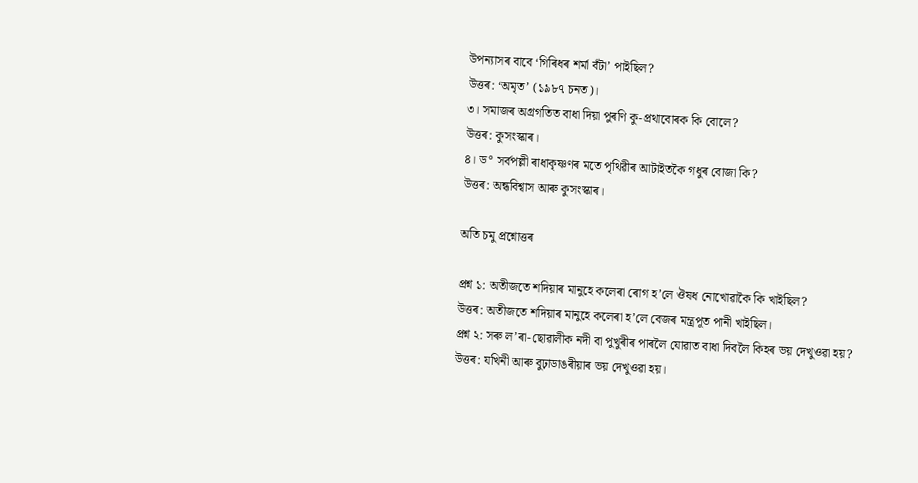উপন্যাসৰ বাবে ‘গিৰিধৰ শৰ্মা বঁটা’ পাইছিল?
উত্তৰ: ‘অমৃত’ (১৯৮৭ চনত)।
৩। সমাজৰ অগ্ৰগতিত বাধা দিয়া পুৰণি কু-প্ৰথাবোৰক কি বোলে?
উত্তৰ: কুসংস্কাৰ।
৪। ড° সৰ্বপল্লী ৰাধাকৃষ্ণণৰ মতে পৃথিৱীৰ আটাইতকৈ গধুৰ বোজা কি?
উত্তৰ: অন্ধবিশ্বাস আৰু কুসংস্কাৰ।

অতি চমু প্ৰশ্নোত্তৰ

প্ৰশ্ন ১: অতীজতে শদিয়াৰ মানুহে কলেৰা ৰোগ হ’লে ঔষধ নোখোৱাকৈ কি খাইছিল?
উত্তৰ: অতীজতে শদিয়াৰ মানুহে কলেৰা হ’লে বেজৰ মন্ত্ৰপূত পানী খাইছিল।
প্ৰশ্ন ২: সৰু ল’ৰা-ছোৱালীক নদী বা পুখুৰীৰ পাৰলৈ যোৱাত বাধা দিবলৈ কিহৰ ভয় দেখুওৱা হয়?
উত্তৰ: যখিনী আৰু বুঢ়াডাঙৰীয়াৰ ভয় দেখুওৱা হয়।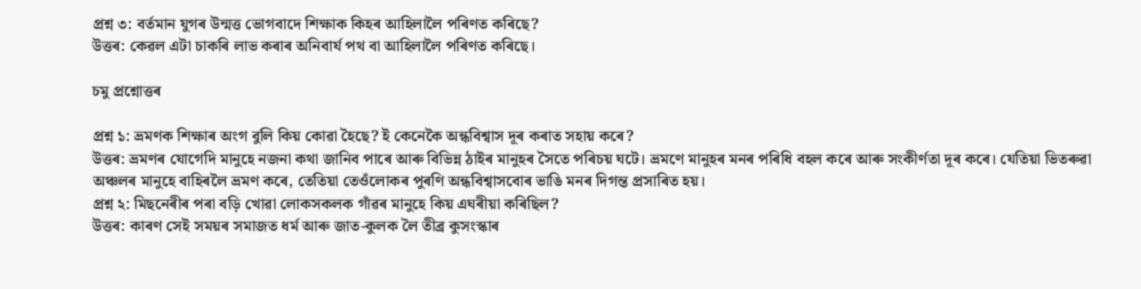প্ৰশ্ন ৩: বৰ্তমান যুগৰ উন্মত্ত ভোগবাদে শিক্ষাক কিহৰ আহিলালৈ পৰিণত কৰিছে?
উত্তৰ: কেৱল এটা চাকৰি লাভ কৰাৰ অনিবাৰ্য পথ বা আহিলালৈ পৰিণত কৰিছে।

চমু প্ৰশ্নোত্তৰ

প্ৰশ্ন ১: ভ্ৰমণক শিক্ষাৰ অংগ বুলি কিয় কোৱা হৈছে? ই কেনেকৈ অন্ধবিশ্বাস দূৰ কৰাত সহায় কৰে?
উত্তৰ: ভ্ৰমণৰ যোগেদি মানুহে নজনা কথা জানিব পাৰে আৰু বিভিন্ন ঠাইৰ মানুহৰ সৈতে পৰিচয় ঘটে। ভ্ৰমণে মানুহৰ মনৰ পৰিধি বহল কৰে আৰু সংকীৰ্ণতা দূৰ কৰে। যেতিয়া ভিতৰুৱা অঞ্চলৰ মানুহে বাহিৰলৈ ভ্ৰমণ কৰে, তেতিয়া তেওঁলোকৰ পুৰণি অন্ধবিশ্বাসবোৰ ভাঙি মনৰ দিগন্ত প্ৰসাৰিত হয়।
প্ৰশ্ন ২: মিছনেৰীৰ পৰা বড়ি খোৱা লোকসকলক গাঁৱৰ মানুহে কিয় এঘৰীয়া কৰিছিল?
উত্তৰ: কাৰণ সেই সময়ৰ সমাজত ধৰ্ম আৰু জাত-কুলক লৈ তীব্ৰ কুসংস্কাৰ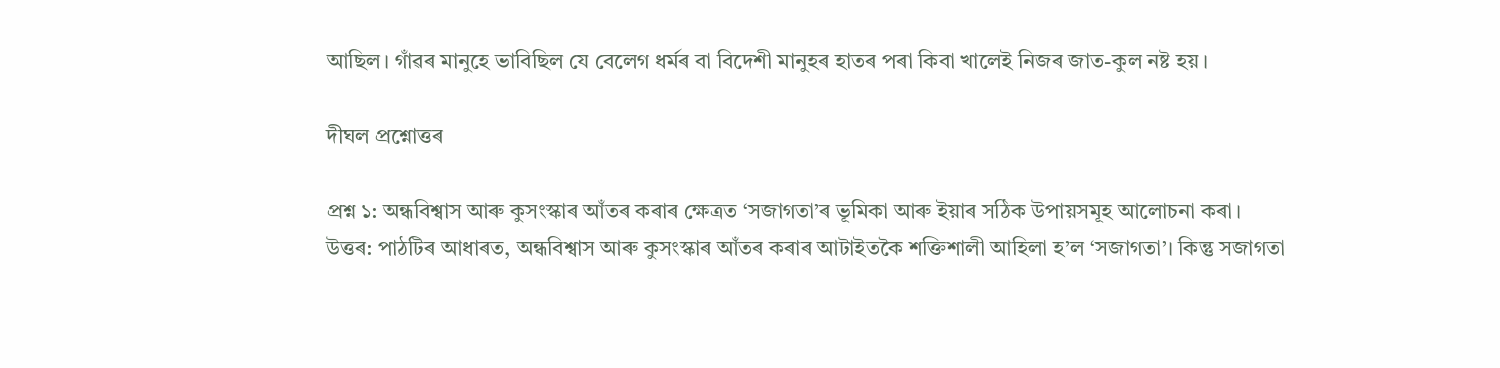আছিল। গাঁৱৰ মানুহে ভাবিছিল যে বেলেগ ধৰ্মৰ বা বিদেশী মানুহৰ হাতৰ পৰা কিবা খালেই নিজৰ জাত-কুল নষ্ট হয়।

দীঘল প্ৰশ্নোত্তৰ

প্ৰশ্ন ১: অন্ধবিশ্বাস আৰু কুসংস্কাৰ আঁতৰ কৰাৰ ক্ষেত্ৰত ‘সজাগতা’ৰ ভূমিকা আৰু ইয়াৰ সঠিক উপায়সমূহ আলোচনা কৰা।
উত্তৰ: পাঠটিৰ আধাৰত, অন্ধবিশ্বাস আৰু কুসংস্কাৰ আঁতৰ কৰাৰ আটাইতকৈ শক্তিশালী আহিলা হ’ল ‘সজাগতা’। কিন্তু সজাগতা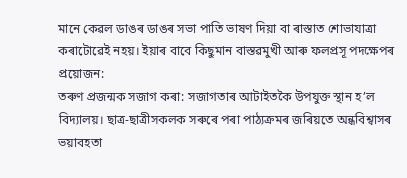মানে কেৱল ডাঙৰ ডাঙৰ সভা পাতি ভাষণ দিয়া বা ৰাস্তাত শোভাযাত্ৰা কৰাটোৱেই নহয়। ইয়াৰ বাবে কিছুমান বাস্তৱমুখী আৰু ফলপ্ৰসূ পদক্ষেপৰ প্ৰয়োজন:
তৰুণ প্ৰজন্মক সজাগ কৰা: সজাগতাৰ আটাইতকৈ উপযুক্ত স্থান হ’ল বিদ্যালয়। ছাত্ৰ-ছাত্ৰীসকলক সৰুৰে পৰা পাঠ্যক্ৰমৰ জৰিয়তে অন্ধবিশ্বাসৰ ভয়াবহতা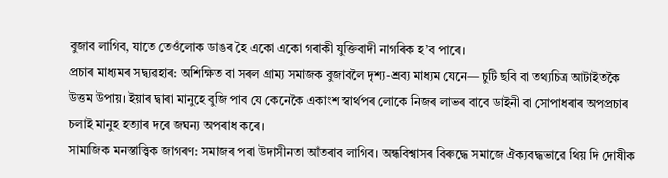বুজাব লাগিব, যাতে তেওঁলোক ডাঙৰ হৈ একো একো গৰাকী যুক্তিবাদী নাগৰিক হ’ব পাৰে।
প্ৰচাৰ মাধ্যমৰ সদ্ব্যৱহাৰ: অশিক্ষিত বা সৰল গ্ৰাম্য সমাজক বুজাবলৈ দৃশ্য-শ্ৰব্য মাধ্যম যেনে— চুটি ছবি বা তথ্যচিত্ৰ আটাইতকৈ উত্তম উপায়। ইয়াৰ দ্বাৰা মানুহে বুজি পাব যে কেনেকৈ একাংশ স্বাৰ্থপৰ লোকে নিজৰ লাভৰ বাবে ডাইনী বা সোপাধৰাৰ অপপ্ৰচাৰ চলাই মানুহ হত্যাৰ দৰে জঘন্য অপৰাধ কৰে।
সামাজিক মনস্তাত্ত্বিক জাগৰণ: সমাজৰ পৰা উদাসীনতা আঁতৰাব লাগিব। অন্ধবিশ্বাসৰ বিৰুদ্ধে সমাজে ঐক্যবদ্ধভাৱে থিয় দি দোষীক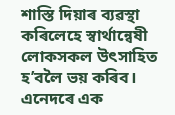শাস্তি দিয়াৰ ব্যৱস্থা কৰিলেহে স্বাৰ্থান্বেষী লোকসকল উৎসাহিত হ’বলৈ ভয় কৰিব। এনেদৰে এক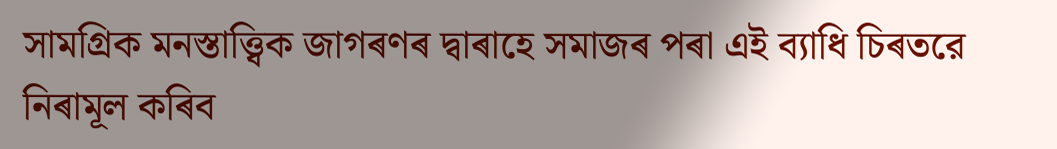সামগ্ৰিক মনস্তাত্ত্বিক জাগৰণৰ দ্বাৰাহে সমাজৰ পৰা এই ব্যাধি চিৰতরে নিৰামূল কৰিব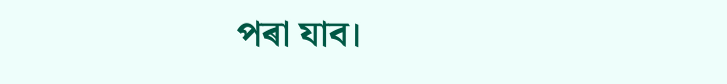পৰা যাব।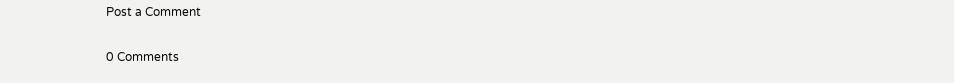Post a Comment

0 Comments